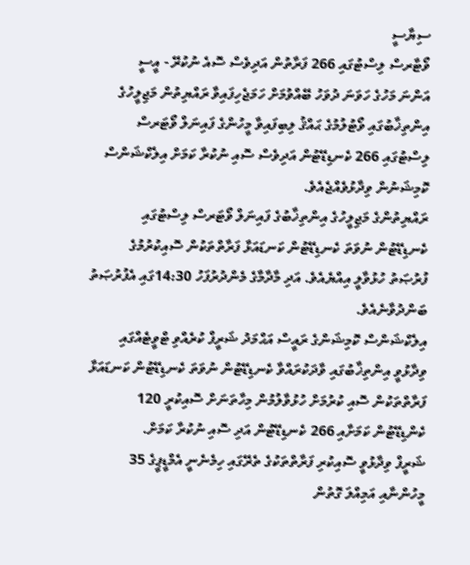ސިޔާސީ
ވޯޓާރސް ލިސްޓުގައި 266 ފަރާތުން އަދިވެސް ސޮއެ ނުކުރޭ - އީސީ
އަންނަ މަހުގެ ހަވަނަ ދުވަހު ބޭއްވުމަށް ހަމަޖެހިފައިވާ ރައްޔިތުން މަޖިލީހުގެ އިންތިޚާބުގައި ވޯޓުލުމުގެ ޙައްޤު ލިބިފައިވާ މީހުންގެ ފައިނަލް ވޯޓަރސް ލިސްޓުގައި 266 ކެނޑިޑޭޓުން އަދިވެސް ސޮއި ނުކުރާ ކަމަށް އިލެކްޝަންސް ކޮމިޝަނުން ވިދާޅުވެއްޖެއެވެ.
ރައްޔިތުންގެ މަޖިލީހުގެ އިންތިޚާބުގެ ފައިނަލް ވޯޓަރސް ލިސްޓުގައި ކެނޑިޑޭޓުން ނުވަތަ ކެނޑިޑޭޓުން ކަނޑައަޅާ ފަރާތްތަކުން ސޮއިކުރުމުގެ ފުރުޞަތު ހުޅުވާލީ އިއްޔެއެވެ. އަދި މާދާމާގެ މެންދުރުފަހު 14:30ގައި އެފުރުޞަތު ބަންދުވާނެއެވެ.
އިލެކްޝަންސް ކޮމިޝަންގެ ރައީސް އަޙްމަދު ޝަރީފް ކުރެއްވި ޓްވީޓެއްގައި ވިދާޅުވީ އިންތިޚާބުގައި ވާދަކުރައްވާ ކެނޑިޑޭޓުން ނުވަތަ ކެނޑިޑޭޓުން ކަނޑައަޅާ ފަރާތްތަކުން ސޮއި ކުރުމަށް ހުޅުވާލުމުން މިހާތަނަށް ސޮއިކުރީ 120 ކެންޑިޑޭޓުން ކަމަށާއި 266 ކެނޑިޑޭޓުން އަދި ސޮއި ނުކުރާ ކަމަށް.
ޝަރީފް ވިދާޅުވީ ސޮއިކުރި ފަރާތްތަކުގެ ތެރޭގައި ހިމެނެނީ އެމްޑީޕީގެ 35 މީހުންނާއި އަމިއްލަ ގޮތުން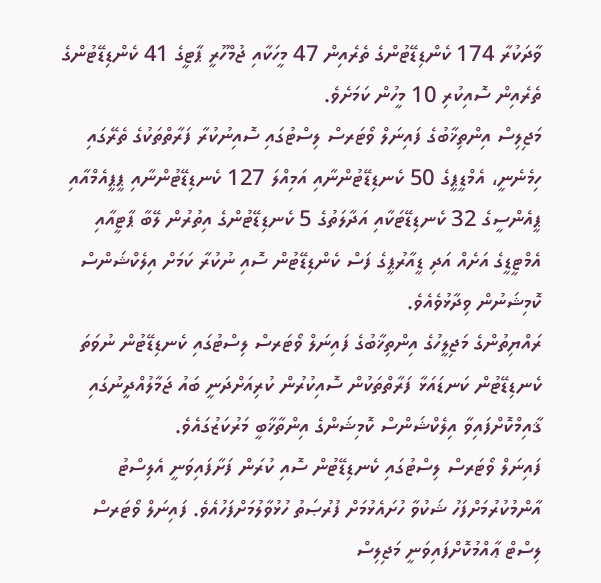ވާދަކުރާ 174 ކެންޑިޑޭޓުންގެ ތެރެއިން 47 މީހަކާއި ޖުމްހޫރީ ޕާޓީގެ 41 ކެންޑިޑޭޓުންގެ ތެރެއިން ސޮއިކުރި 10 މީހުން ކަމަށެވެ.
މަޖިލިސް އިންތިޚާބުގެ ފައިނަލް ވޯޓަރސް ލިސްޓުގައި ސޮއިނުކުރާ ފަރާތްތަކުގެ ތެރޭގައި ހިމެނެނީ، އެމްޑީޕީގެ 50 ކެނޑިޑޭޓުންނާއި އަމިއްލަ 127 ކެނޑިޑޭޓުންނާއި ޕީޕީއެމްއާއި ޕީއެންސީގެ 32 ކެނޑިޑޭޓަކާއި އަދާލަތުގެ 5 ކެނޑިޑޭޓުންގެ އިތުރުން ލޭބާ ޕާޓީއާއި އެމްޓީޑީގެ އަށެއް އަދި ޑީއާރުޕީގެ ފަސް ކެންޑިޑޭޓުން ސޮއި ނުކުރާ ކަމަށް އިލެކްޝަންސް ކޮމިޝަނުން ވިދާޅުވެއެވެ.
ރައްޔިތުންގެ މަޖިލީހުގެ އިންތިޚާބުގެ ފައިނަލް ވޯޓަރސް ލިސްޓުގައި ކެނޑިޑޭޓުން ނުވަތަ ކެނޑިޑޭޓުން ކަނޑައަޅާ ފަރާތްތަކުން ސޮއިކުރުން ކުރިއަށްދަނީ ބައު ޖަމާލުއްދީނުގައި ޤާއިމްކޮށްފައިވާ އިލެކްޝަންސް ކޮމިޝަންގެ އިންތާޚާބީ މަރުކަޒުގައެވެ.
ފައިނަލް ވޯޓަރސް ލިސްޓުގައި ކެނޑިޑޭޓުން ސޮއި ކުރަން ފަށާފައިވަނީ އެލިސްޓު އާންމުކުރުމަށްފަހު ޝަކުވާ ހުށައެޅުމަށް ފުރުޞަތު ހުޅުވާލުމަށްފަހުއެވެ. ފައިނަލް ވޯޓަރސް ލިސްޓް ޢާއްމުކޮށްފައިވަނީ މަޖިލިސް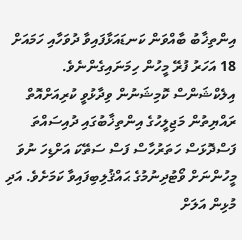އިންތިޚާބު ބާއްވަން ކަނޑައަޅާފައިވާ ދުވަހާއި ހަމައަށް 18 އަހަރު ފުރޭ މީހުން ހިމަނައިގެންނެވެ.
އިލެކްޝަންސް ކޮމިޝަނުން ވިދާޅުވީ ކުރިއަށްއޮތް ރައްޔިތުން މަޖިލީހުގެ އިންތިޚާބުގައި ދުއިސައްތަ ފަސްދޮޅަސް ހަތަރުހާސް ފަސް ސަތޭކަ އަށްޑިހަ ނުވަ މީހުންނަށް ވޯޓުދިނުމުގެ ޙައްޤުލިބިފައިވާ ކަމަށެވެ. އަދި މުޅިން އަލަށް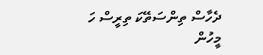ދެހާސް ތިންސަތޭކަ ތިރީސް ހަ މީހުން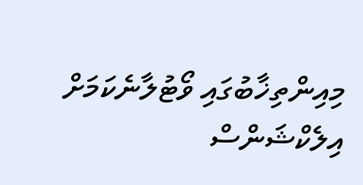މިއިންތިޚާބުގައި ވޯޓުލާނެކަމަށް އިލެކްޝަންސް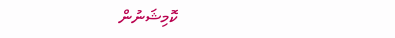ކޮމިޝަނުން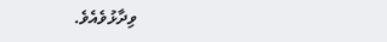ވިދާޅުވެއެވެ.